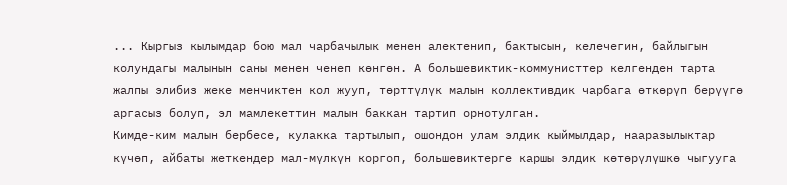... Кыргыз кылымдар бою мал чарбачылык менен алектенип, бактысын, келечегин, байлыгын колундагы малынын саны менен ченеп көнгөн. А большевиктик-коммунисттер келгенден тарта жалпы элибиз жеке менчиктен кол жууп, төрттүлүк малын коллективдик чарбага өткөрүп берүүгө аргасыз болуп, эл мамлекеттин малын баккан тартип орнотулган.
Кимде-ким малын бербесе, кулакка тартылып, ошондон улам элдик кыймылдар, нааразылыктар күчөп, айбаты жеткендер мал-мүлкүн коргоп, большевиктерге каршы элдик көтөрүлүшкө чыгууга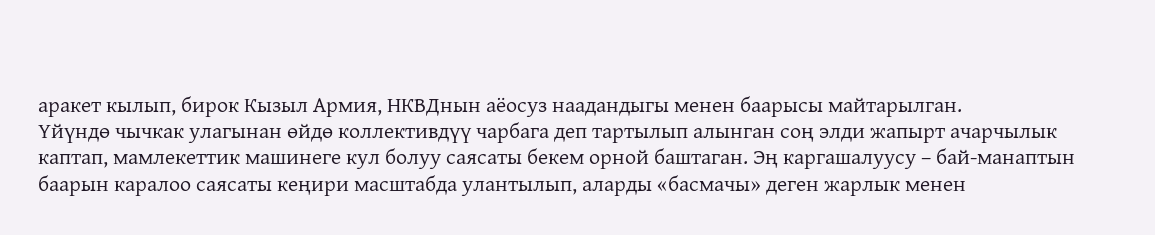аракет кылып, бирок Кызыл Армия, НКВДнын аёосуз наадандыгы менен баарысы майтарылган.
Үйүндө чычкак улагынан өйдө коллективдүү чарбага деп тартылып алынган соң элди жапырт ачарчылык каптап, мамлекеттик машинеге кул болуу саясаты бекем орной баштаган. Эң каргашалуусу – бай-манаптын баарын каралоо саясаты кеңири масштабда улантылып, аларды «басмачы» деген жарлык менен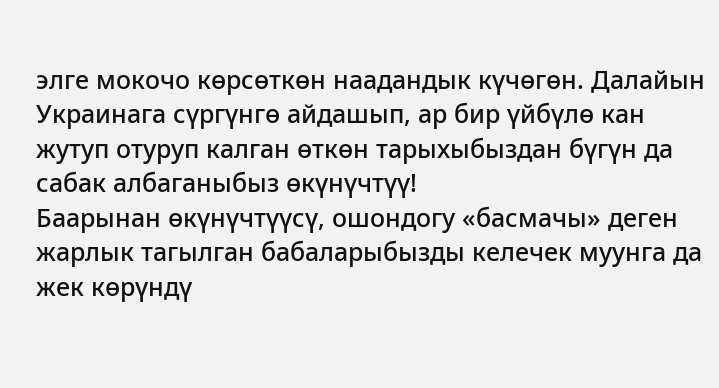элге мокочо көрсөткөн наадандык күчөгөн. Далайын Украинага сүргүнгө айдашып, ар бир үйбүлө кан жутуп отуруп калган өткөн тарыхыбыздан бүгүн да сабак албаганыбыз өкүнүчтүү!
Баарынан өкүнүчтүүсү, ошондогу «басмачы» деген жарлык тагылган бабаларыбызды келечек муунга да жек көрүндү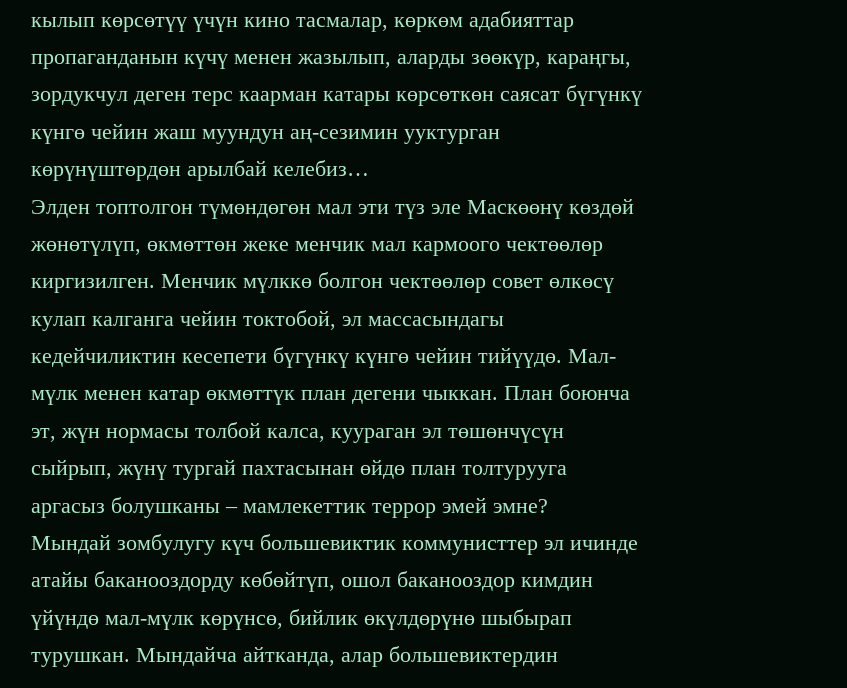кылып көрсөтүү үчүн кино тасмалар, көркөм адабияттар пропаганданын күчү менен жазылып, аларды зөөкүр, караңгы, зордукчул деген терс каарман катары көрсөткөн саясат бүгүнкү күнгө чейин жаш муундун аң-сезимин ууктурган көрүнүштөрдөн арылбай келебиз…
Элден топтолгон түмөндөгөн мал эти түз эле Маскөөнү көздөй жөнөтүлүп, өкмөттөн жеке менчик мал кармоого чектөөлөр киргизилген. Менчик мүлккө болгон чектөөлөр совет өлкөсү кулап калганга чейин токтобой, эл массасындагы кедейчиликтин кесепети бүгүнкү күнгө чейин тийүүдө. Мал-мүлк менен катар өкмөттүк план дегени чыккан. План боюнча эт, жүн нормасы толбой калса, куураган эл төшөнчүсүн сыйрып, жүнү тургай пахтасынан өйдө план толтурууга аргасыз болушканы – мамлекеттик террор эмей эмне?
Мындай зомбулугу күч большевиктик коммунисттер эл ичинде атайы баканооздорду көбөйтүп, ошол баканооздор кимдин үйүндө мал-мүлк көрүнсө, бийлик өкүлдөрүнө шыбырап турушкан. Мындайча айтканда, алар большевиктердин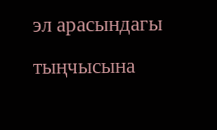эл арасындагы тыңчысына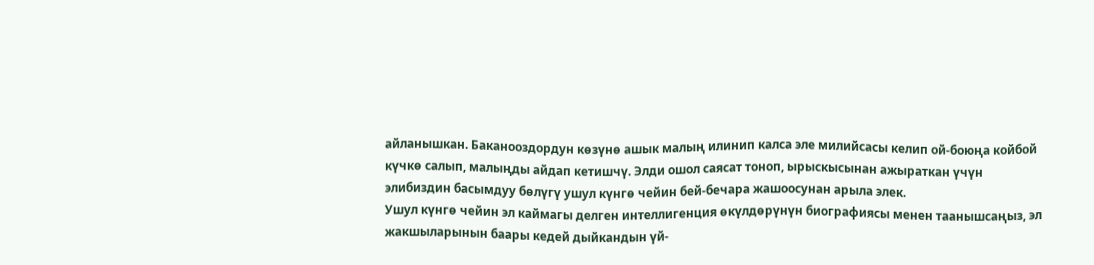айланышкан. Баканооздордун көзүнө ашык малың илинип калса эле милийсасы келип ой-боюңа койбой күчкө салып, малыңды айдап кетишчү. Элди ошол саясат тоноп, ырыскысынан ажыраткан үчүн элибиздин басымдуу бөлүгү ушул күнгө чейин бей-бечара жашоосунан арыла элек.
Ушул күнгө чейин эл каймагы делген интеллигенция өкүлдөрүнүн биографиясы менен таанышсаңыз, эл жакшыларынын баары кедей дыйкандын үй-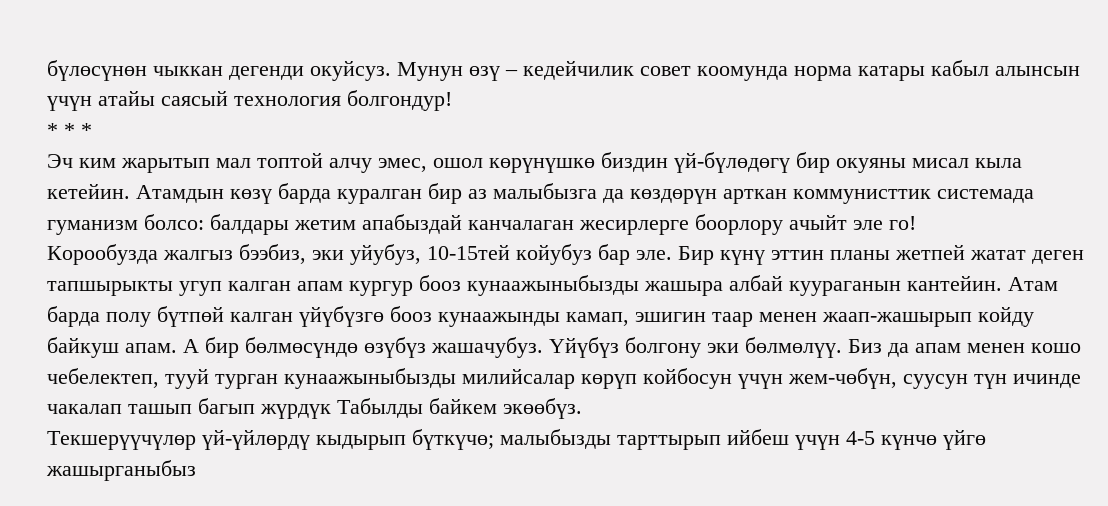бүлөсүнөн чыккан дегенди окуйсуз. Мунун өзү – кедейчилик совет коомунда норма катары кабыл алынсын үчүн атайы саясый технология болгондур!
* * *
Эч ким жарытып мал топтой алчу эмес, ошол көрүнүшкө биздин үй-бүлөдөгү бир окуяны мисал кыла кетейин. Атамдын көзү барда куралган бир аз малыбызга да көздөрүн арткан коммунисттик системада гуманизм болсо: балдары жетим апабыздай канчалаган жесирлерге боорлору ачыйт эле го!
Корообузда жалгыз бээбиз, эки уйубуз, 10-15тей койубуз бар эле. Бир күнү эттин планы жетпей жатат деген тапшырыкты угуп калган апам кургур бооз кунаажыныбызды жашыра албай куураганын кантейин. Атам барда полу бүтпөй калган үйүбүзгө бооз кунаажынды камап, эшигин таар менен жаап-жашырып койду байкуш апам. А бир бөлмөсүндө өзүбүз жашачубуз. Үйүбүз болгону эки бөлмөлүү. Биз да апам менен кошо чебелектеп, тууй турган кунаажыныбызды милийсалар көрүп койбосун үчүн жем-чөбүн, суусун түн ичинде чакалап ташып багып жүрдүк Табылды байкем экөөбүз.
Текшерүүчүлөр үй-үйлөрдү кыдырып бүткүчө; малыбызды тарттырып ийбеш үчүн 4-5 күнчө үйгө жашырганыбыз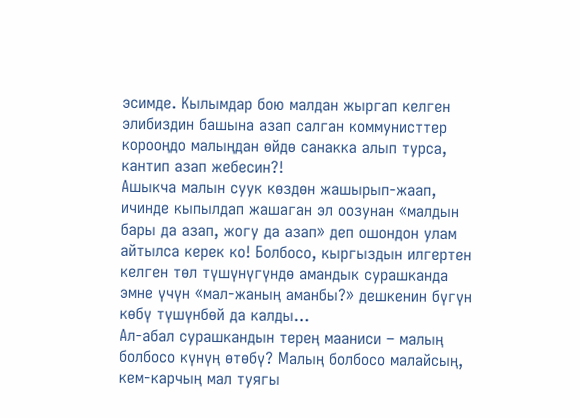эсимде. Кылымдар бою малдан жыргап келген элибиздин башына азап салган коммунисттер корооңдо малыңдан өйдө санакка алып турса, кантип азап жебесин?!
Ашыкча малын суук көздөн жашырып-жаап, ичинде кыпылдап жашаган эл оозунан «малдын бары да азап, жогу да азап» деп ошондон улам айтылса керек ко! Болбосо, кыргыздын илгертен келген төл түшүнүгүндө амандык сурашканда эмне үчүн «мал-жаның аманбы?» дешкенин бүгүн көбү түшүнбөй да калды…
Ал-абал сурашкандын терең мааниси – малың болбосо күнүң өтөбү? Малың болбосо малайсың, кем-карчың мал туягы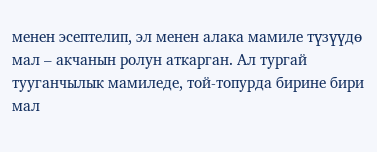менен эсептелип, эл менен алака мамиле түзүүдө мал – акчанын ролун аткарган. Ал тургай тууганчылык мамиледе, той-топурда бирине бири мал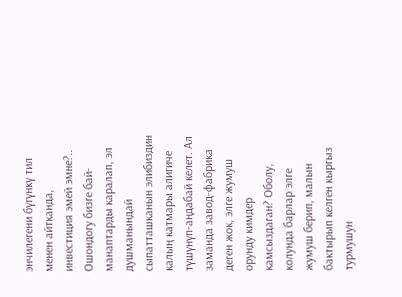энчилегени бүгүнкү тил менен айтканда, инвестиция эмей эмне?..
Ошондогу бизге бай-манаптарды каралап, эл душманындай сыпатташканын элибиздин калың катмары алигиче түшүнүп-аңдабай келет. Ал заманда завод-фабрика деген жок, элге жумуш орунду кимдер камсыздаган? Оболу, колунда барлар элге жумуш берип, малын бактырып келген кыргыз турмушун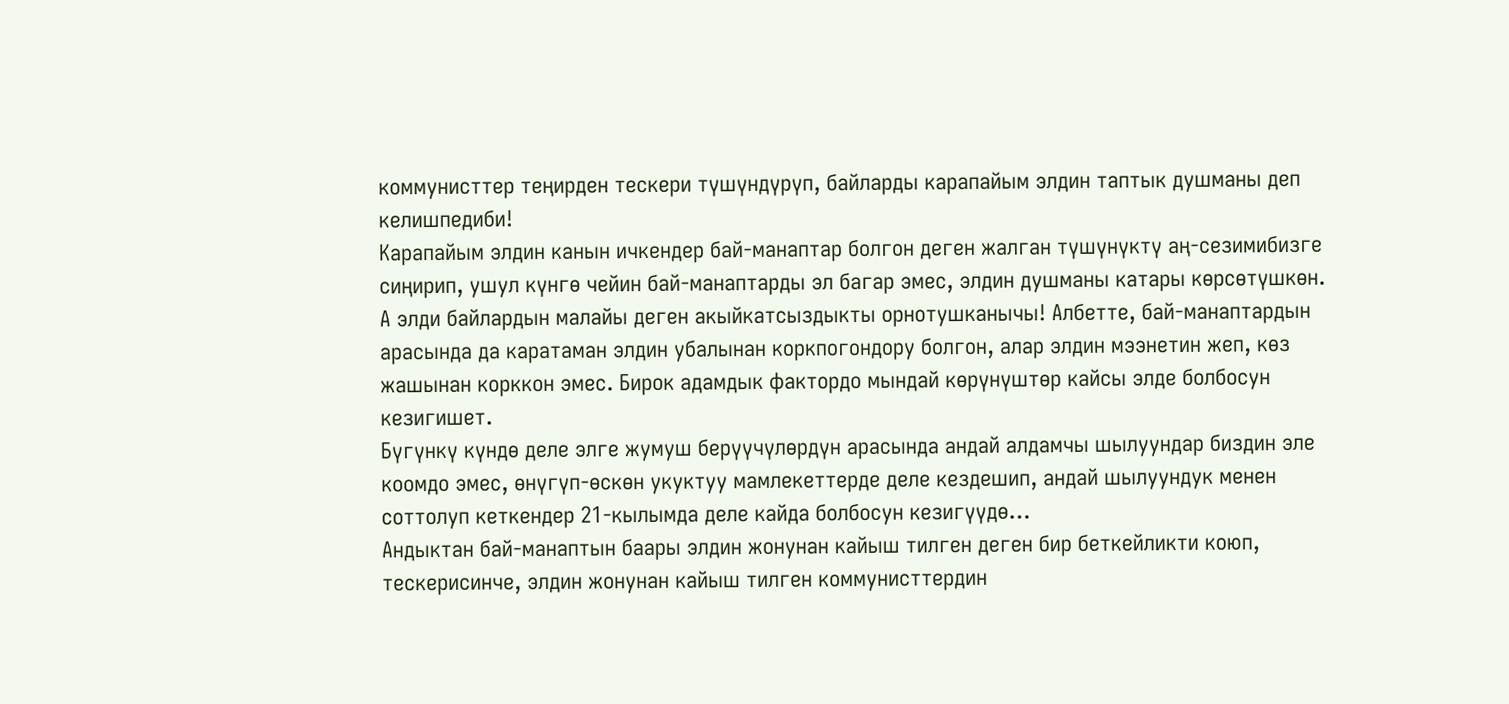коммунисттер теңирден тескери түшүндүрүп, байларды карапайым элдин таптык душманы деп келишпедиби!
Карапайым элдин канын ичкендер бай-манаптар болгон деген жалган түшүнүктү аң-сезимибизге сиңирип, ушул күнгө чейин бай-манаптарды эл багар эмес, элдин душманы катары көрсөтүшкөн. А элди байлардын малайы деген акыйкатсыздыкты орнотушканычы! Албетте, бай-манаптардын арасында да каратаман элдин убалынан коркпогондору болгон, алар элдин мээнетин жеп, көз жашынан корккон эмес. Бирок адамдык фактордо мындай көрүнүштөр кайсы элде болбосун кезигишет.
Бүгүнкү күндө деле элге жумуш берүүчүлөрдүн арасында андай алдамчы шылуундар биздин эле коомдо эмес, өнүгүп-өскөн укуктуу мамлекеттерде деле кездешип, андай шылуундук менен соттолуп кеткендер 21-кылымда деле кайда болбосун кезигүүдө…
Андыктан бай-манаптын баары элдин жонунан кайыш тилген деген бир беткейликти коюп, тескерисинче, элдин жонунан кайыш тилген коммунисттердин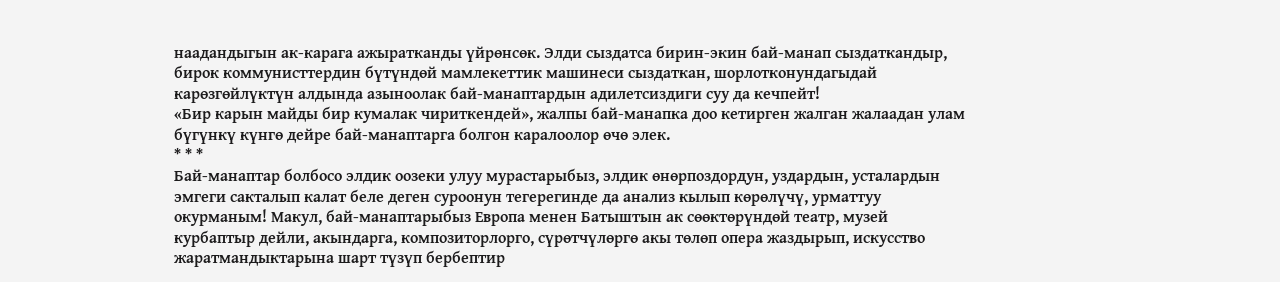наадандыгын ак-карага ажыратканды үйрөнсөк. Элди сыздатса бирин-экин бай-манап сыздаткандыр, бирок коммунисттердин бүтүндөй мамлекеттик машинеси сыздаткан, шорлотконундагыдай карөзгөйлүктүн алдында азыноолак бай-манаптардын адилетсиздиги суу да кечпейт!
«Бир карын майды бир кумалак чириткендей», жалпы бай-манапка доо кетирген жалган жалаадан улам бүгүнкү күнгө дейре бай-манаптарга болгон каралоолор өчө элек.
* * *
Бай-манаптар болбосо элдик оозеки улуу мурастарыбыз, элдик өнөрпоздордун, уздардын, усталардын эмгеги сакталып калат беле деген суроонун тегерегинде да анализ кылып көрөлүчү, урматтуу окурманым! Макул, бай-манаптарыбыз Европа менен Батыштын ак сөөктөрүндөй театр, музей курбаптыр дейли, акындарга, композиторлорго, сүрөтчүлөргө акы төлөп опера жаздырып, искусство жаратмандыктарына шарт түзүп бербептир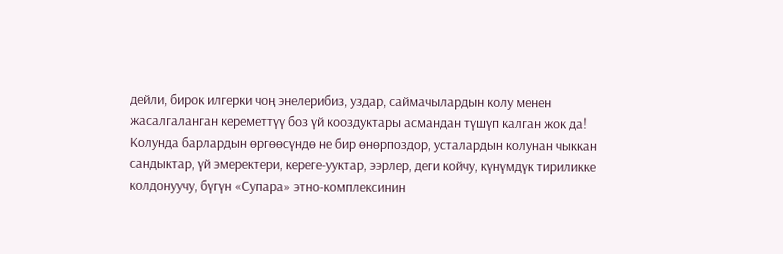дейли, бирок илгерки чоң энелерибиз, уздар, саймачылардын колу менен жасалгаланган кереметтүү боз үй кооздуктары асмандан түшүп калган жок да!
Колунда барлардын өргөөсүндө не бир өнөрпоздор, усталардын колунан чыккан сандыктар, үй эмеректери, кереге-ууктар, ээрлер, деги койчу, күнүмдүк тириликке колдонуучу, бүгүн «Супара» этно-комплексинин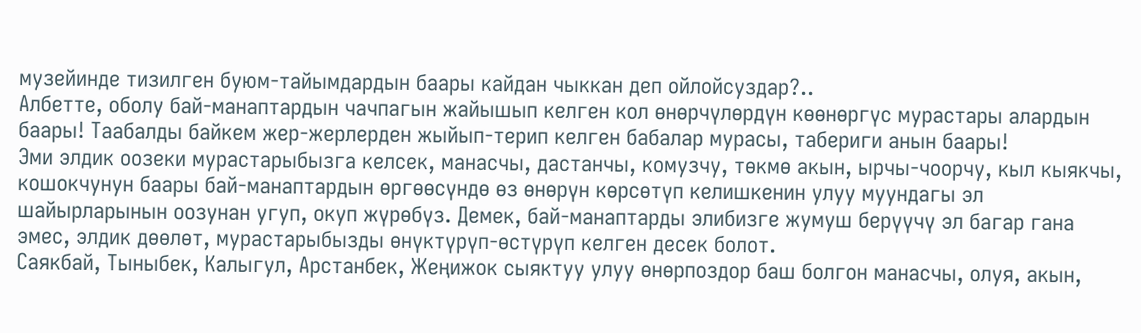музейинде тизилген буюм-тайымдардын баары кайдан чыккан деп ойлойсуздар?..
Албетте, оболу бай-манаптардын чачпагын жайышып келген кол өнөрчүлөрдүн көөнөргүс мурастары алардын баары! Таабалды байкем жер-жерлерден жыйып-терип келген бабалар мурасы, табериги анын баары!
Эми элдик оозеки мурастарыбызга келсек, манасчы, дастанчы, комузчу, төкмө акын, ырчы-чоорчу, кыл кыякчы, кошокчунун баары бай-манаптардын өргөөсүндө өз өнөрүн көрсөтүп келишкенин улуу муундагы эл шайырларынын оозунан угуп, окуп жүрөбүз. Демек, бай-манаптарды элибизге жумуш берүүчү эл багар гана эмес, элдик дөөлөт, мурастарыбызды өнүктүрүп-өстүрүп келген десек болот.
Саякбай, Тыныбек, Калыгул, Арстанбек, Жеңижок сыяктуу улуу өнөрпоздор баш болгон манасчы, олуя, акын,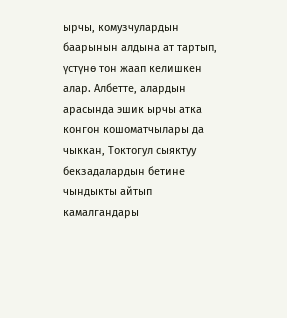ырчы, комузчулардын баарынын алдына ат тартып, үстүнө тон жаап келишкен алар. Албетте, алардын арасында эшик ырчы атка конгон кошоматчылары да чыккан, Токтогул сыяктуу бекзадалардын бетине чындыкты айтып камалгандары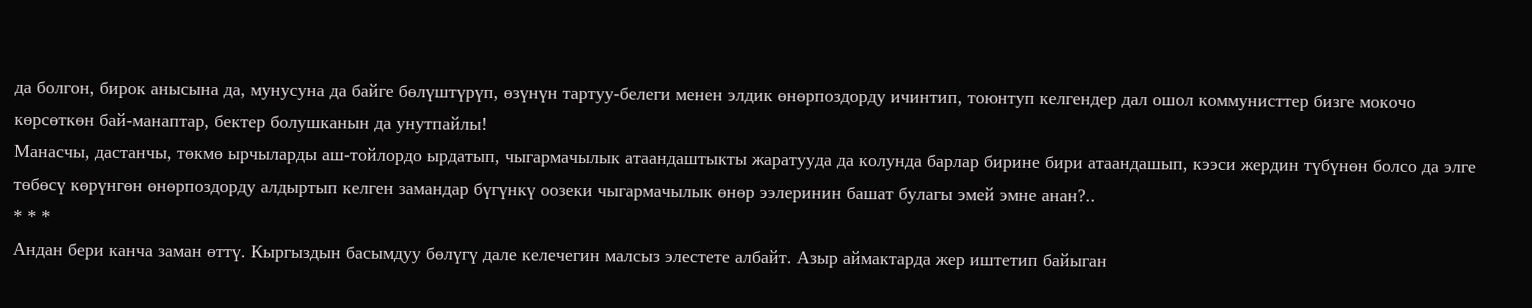да болгон, бирок анысына да, мунусуна да байге бөлүштүрүп, өзүнүн тартуу-белеги менен элдик өнөрпоздорду ичинтип, тоюнтуп келгендер дал ошол коммунисттер бизге мокочо көрсөткөн бай-манаптар, бектер болушканын да унутпайлы!
Манасчы, дастанчы, төкмө ырчыларды аш-тойлордо ырдатып, чыгармачылык атаандаштыкты жаратууда да колунда барлар бирине бири атаандашып, кээси жердин түбүнөн болсо да элге төбөсү көрүнгөн өнөрпоздорду алдыртып келген замандар бүгүнкү оозеки чыгармачылык өнөр ээлеринин башат булагы эмей эмне анан?..
* * *
Андан бери канча заман өттү. Кыргыздын басымдуу бөлүгү дале келечегин малсыз элестете албайт. Азыр аймактарда жер иштетип байыган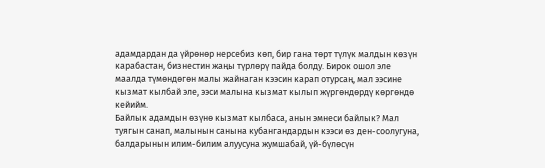адамдардан да үйрөнөр нерсебиз көп, бир гана төрт түлүк малдын көзүн карабастан, бизнестин жаңы түрлөрү пайда болду. Бирок ошол эле маалда түмөндөгөн малы жайнаган кээсин карап отурсаң, мал ээсине кызмат кылбай эле, ээси малына кызмат кылып жүргөндөрдү көргөндө кейийм.
Байлык адамдын өзүнө кызмат кылбаса, анын эмнеси байлык? Мал туягын санап, малынын санына кубангандардын кээси өз ден-соолугуна, балдарынын илим-билим алуусуна жумшабай, үй-бүлөсүн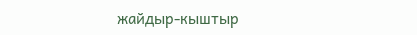жайдыр-кыштыр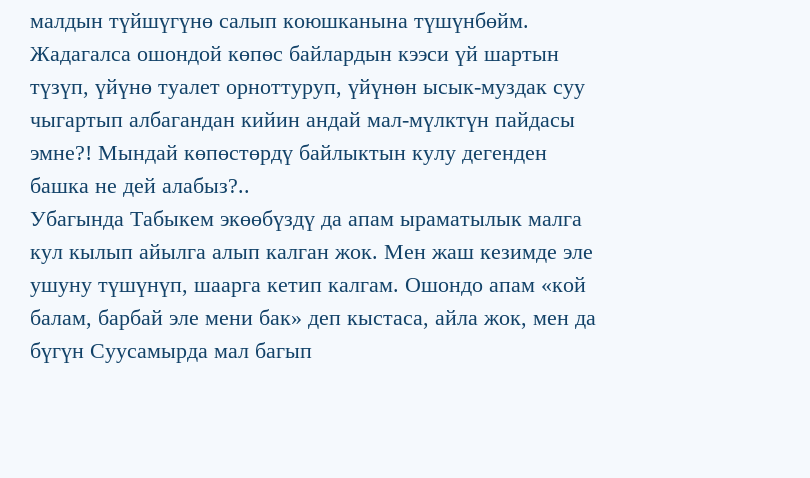малдын түйшүгүнө салып коюшканына түшүнбөйм. Жадагалса ошондой көпөс байлардын кээси үй шартын түзүп, үйүнө туалет орноттуруп, үйүнөн ысык-муздак суу чыгартып албагандан кийин андай мал-мүлктүн пайдасы эмне?! Мындай көпөстөрдү байлыктын кулу дегенден башка не дей алабыз?..
Убагында Табыкем экөөбүздү да апам ыраматылык малга кул кылып айылга алып калган жок. Мен жаш кезимде эле ушуну түшүнүп, шаарга кетип калгам. Ошондо апам «кой балам, барбай эле мени бак» деп кыстаса, айла жок, мен да бүгүн Суусамырда мал багып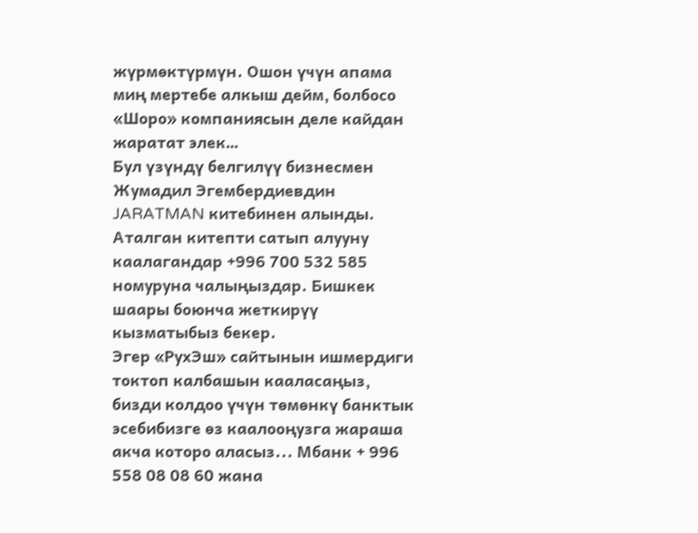жүрмөктүрмүн. Ошон үчүн апама миң мертебе алкыш дейм, болбосо «Шоро» компаниясын деле кайдан жаратат элек…
Бул үзүндү белгилүү бизнесмен Жумадил Эгембердиевдин JARATMAN китебинен алынды. Аталган китепти сатып алууну каалагандар +996 700 532 585 номуруна чалыңыздар. Бишкек шаары боюнча жеткирүү кызматыбыз бекер.
Эгер «РухЭш» сайтынын ишмердиги токтоп калбашын кааласаңыз, бизди колдоо үчүн төмөнкү банктык эсебибизге өз каалооңузга жараша акча которо аласыз... Мбанк + 996 558 08 08 60 жана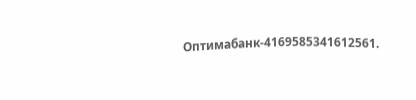Оптимабанк-4169585341612561.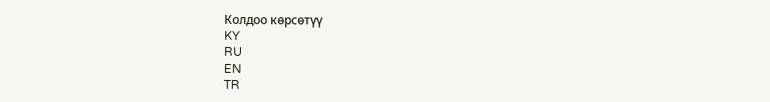Колдоо көрсөтүү
KY
RU
EN
TR